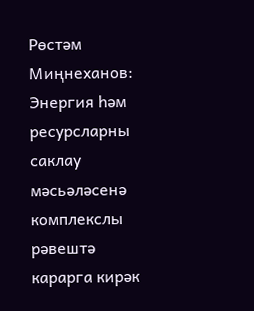Рөстәм Миңнеханов: Энергия һәм ресурсларны саклау мәсьәләсенә комплекслы рәвештә карарга кирәк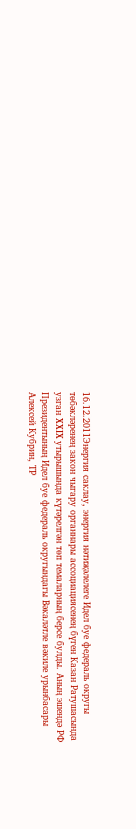16.12.2011Энергия саклау, энергия нәтиҗәлелеге Идел буе федераль округы төбәкләренең закон чыгару органнары ассоциациясенең бүген Казан Ратушасында узган ΧΧΙΧ утырышында күтәрелгән төп темаларның берсе булды. Аның эшендә РФ Президентының Идел буе федераль округындагы Вәкаләтле вәкиле урынбасары Алексей Кубрин, ТР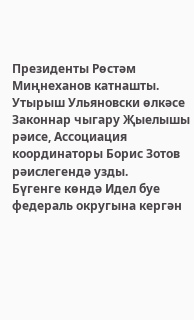Президенты Рөстәм Миңнеханов катнашты. Утырыш Ульяновски өлкәсе Законнар чыгару Җыелышы рәисе, Ассоциация координаторы Борис Зотов рәислегендә узды.
Бүгенге көндә Идел буе федераль округына кергән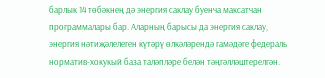барлык 14 төбәкнең дә энергия саклау буенча максатчан программалары бар. Аларның барысы да энергия саклау, энергия нәтиҗәлелеген күтәрү өлкәләрендә гамәдәге федераль норматив-хокукый база таләпләре белән тәңгәлләштерелгән.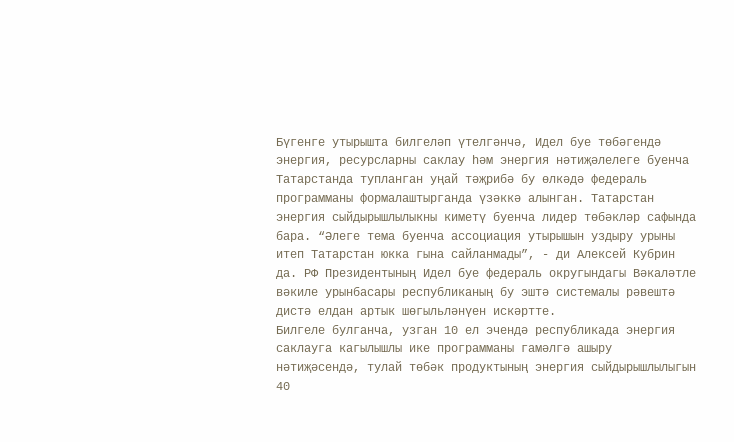Бүгенге утырышта билгеләп үтелгәнчә, Идел буе төбәгендә энергия, ресурсларны саклау һәм энергия нәтиҗәлелеге буенча Татарстанда тупланган уңай тәҗрибә бу өлкәдә федераль программаны формалаштырганда үзәккә алынган. Татарстан энергия сыйдырышлылыкны киметү буенча лидер төбәкләр сафында бара. “Әлеге тема буенча ассоциация утырышын уздыру урыны итеп Татарстан юкка гына сайланмады”, - ди Алексей Кубрин да. РФ Президентының Идел буе федераль округындагы Вәкаләтле вәкиле урынбасары республиканың бу эштә системалы рәвештә дистә елдан артык шөгыльләнүен искәртте.
Билгеле булганча, узган 10 ел эчендә республикада энергия саклауга кагылышлы ике программаны гамәлгә ашыру нәтиҗәсендә, тулай төбәк продуктының энергия сыйдырышлылыгын 40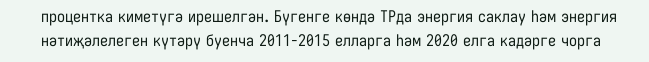процентка киметүгә ирешелгән. Бүгенге көндә ТРда энергия саклау һәм энергия нәтиҗәлелеген күтәрү буенча 2011-2015 елларга һәм 2020 елга кадәрге чорга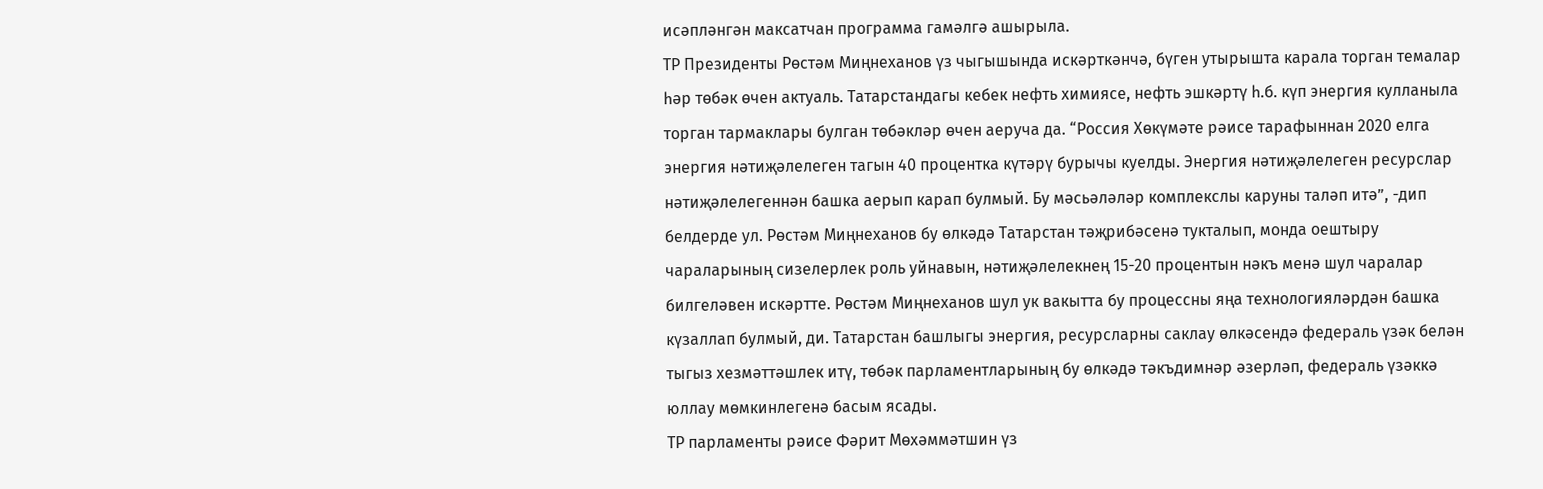исәпләнгән максатчан программа гамәлгә ашырыла.
ТР Президенты Рөстәм Миңнеханов үз чыгышында искәрткәнчә, бүген утырышта карала торган темалар һәр төбәк өчен актуаль. Татарстандагы кебек нефть химиясе, нефть эшкәртү һ.б. күп энергия кулланыла торган тармаклары булган төбәкләр өчен аеруча да. “Россия Хөкүмәте рәисе тарафыннан 2020 елга энергия нәтиҗәлелеген тагын 40 процентка күтәрү бурычы куелды. Энергия нәтиҗәлелеген ресурслар нәтиҗәлелегеннән башка аерып карап булмый. Бу мәсьәләләр комплекслы каруны таләп итә”, -дип белдерде ул. Рөстәм Миңнеханов бу өлкәдә Татарстан тәҗрибәсенә тукталып, монда оештыру чараларының сизелерлек роль уйнавын, нәтиҗәлелекнең 15-20 процентын нәкъ менә шул чаралар билгеләвен искәртте. Рөстәм Миңнеханов шул ук вакытта бу процессны яңа технологияләрдән башка күзаллап булмый, ди. Татарстан башлыгы энергия, ресурсларны саклау өлкәсендә федераль үзәк белән тыгыз хезмәттәшлек итү, төбәк парламентларының бу өлкәдә тәкъдимнәр әзерләп, федераль үзәккә юллау мөмкинлегенә басым ясады.
ТР парламенты рәисе Фәрит Мөхәммәтшин үз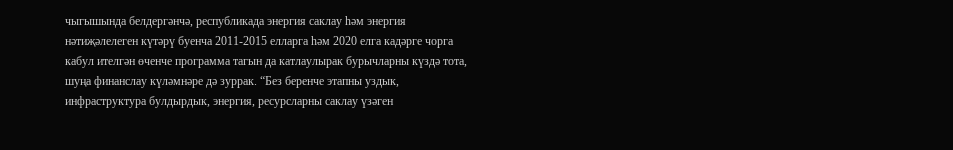чыгышында белдергәнчә, республикада энергия саклау һәм энергия нәтиҗәлелеген күтәрү буенча 2011-2015 елларга һәм 2020 елга кадәрге чорга кабул ителгән өченче программа тагын да катлаулырак бурычларны күздә тота, шуңа финанслау күләмнәре дә зуррак. “Без беренче этапны уздык, инфраструктура булдырдык, энергия, ресурсларны саклау үзәген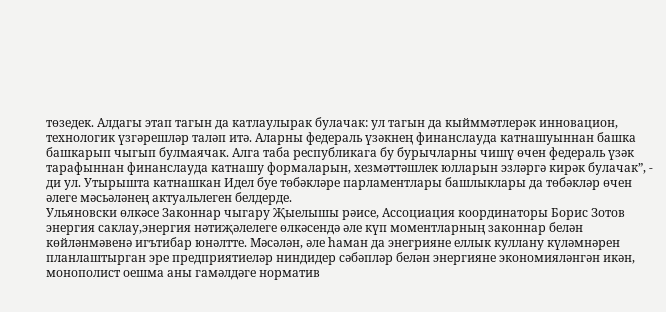төзедек. Алдагы этап тагын да катлаулырак булачак: ул тагын да кыйммәтлерәк инновацион, технологик үзгәрешләр таләп итә. Аларны федераль үзәкнең финанслауда катнашуыннан башка башкарып чыгып булмаячак. Алга таба республикага бу бурычларны чишү өчен федераль үзәк тарафыннан финанслауда катнашу формаларын, хезмәттәшлек юлларын эзләргә кирәк булачак”, - ди ул. Утырышта катнашкан Идел буе төбәкләре парламентлары башлыклары да төбәкләр өчен әлеге мәсьәләнең актуальлеген белдерде.
Ульяновски өлкәсе Законнар чыгару Җыелышы рәисе, Ассоциация координаторы Борис Зотов энергия саклау,энергия нәтиҗәлелеге өлкәсендә әле күп моментларның законнар белән көйләнмәвенә игътибар юнәлтте. Мәсәлән, әле һаман да энегрияне еллык куллану күләмнәрен планлаштырган эре предприятиеләр ниндидер сәбәпләр белән энергияне экономияләнгән икән, монополист оешма аны гамәлдәге норматив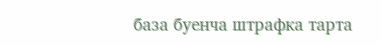база буенча штрафка тарта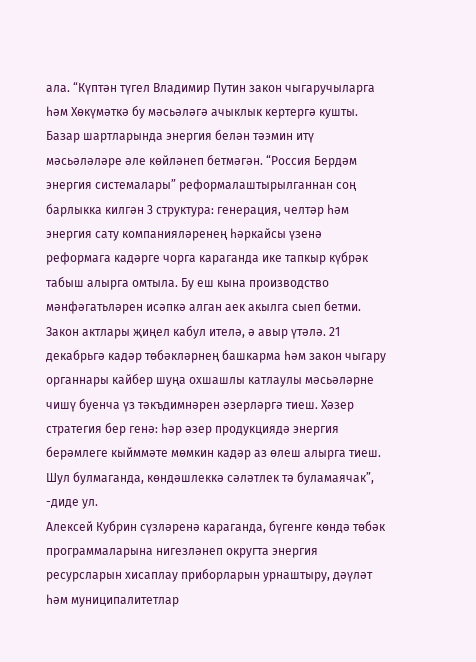ала. “Күптән түгел Владимир Путин закон чыгаручыларга һәм Хөкүмәткә бу мәсьәләгә ачыклык кертергә кушты. Базар шартларында энергия белән тәэмин итү мәсьәләләре әле көйләнеп бетмәгән. “Россия Бердәм энергия системалары” реформалаштырылганнан соң барлыкка килгән 3 структура: генерация, челтәр һәм энергия сату компанияләренең һәркайсы үзенә реформага кадәрге чорга караганда ике тапкыр күбрәк табыш алырга омтыла. Бу еш кына производство мәнфәгатьләрен исәпкә алган аек акылга сыеп бетми. Закон актлары җиңел кабул ителә, ә авыр үтәлә. 21 декабрьгә кадәр төбәкләрнең башкарма һәм закон чыгару органнары кайбер шуңа охшашлы катлаулы мәсьәләрне чишү буенча үз тәкъдимнәрен әзерләргә тиеш. Хәзер стратегия бер генә: һәр әзер продукциядә энергия берәмлеге кыйммәте мөмкин кадәр аз өлеш алырга тиеш. Шул булмаганда, көндәшлеккә сәләтлек тә буламаячак”, -диде ул.
Алексей Кубрин сүзләренә караганда, бүгенге көндә төбәк программаларына нигезләнеп округта энергия ресурсларын хисаплау приборларын урнаштыру, дәүләт һәм муниципалитетлар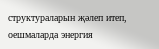структураларын җәлеп итеп, оешмаларда энергия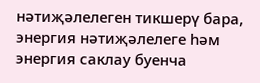нәтиҗәлелеген тикшерү бара, энергия нәтиҗәлелеге һәм энергия саклау буенча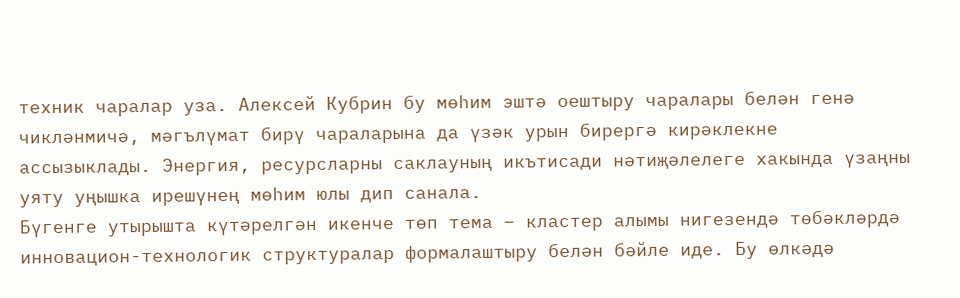техник чаралар уза. Алексей Кубрин бу мөһим эштә оештыру чаралары белән генә чикләнмичә, мәгълүмат бирү чараларына да үзәк урын бирергә кирәклекне ассызыклады. Энергия, ресурсларны саклауның икътисади нәтиҗәлелеге хакында үзаңны уяту уңышка ирешүнең мөһим юлы дип санала.
Бүгенге утырышта күтәрелгән икенче төп тема – кластер алымы нигезендә төбәкләрдә инновацион-технологик структуралар формалаштыру белән бәйле иде. Бу өлкәдә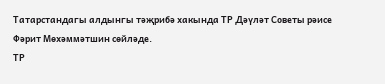Татарстандагы алдынгы тәҗрибә хакында ТР Дәүләт Советы рәисе Фәрит Мөхәммәтшин сөйләде.
ТР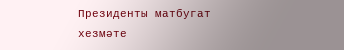Президенты матбугат хезмәте